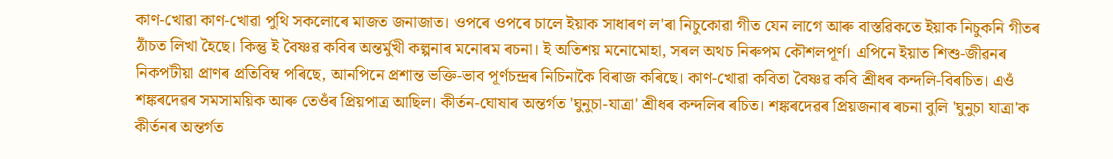কাণ-খোৱা কাণ-খোৱা পুথি সকলোৰে মাজত জনাজাত। ওপৰে ওপৰে চালে ইয়াক সাধাৰণ ল'ৰা নিচুকোৱা গীত যেন লাগে আৰু বাস্তৱিকতে ইয়াক নিচুকনি গীতৰ ঠাঁচত লিখা হৈছে। কিন্তু ই বৈষ্ণৱ কবিৰ অন্তর্মুখী কল্পনাৰ মনোৰম ৰচনা। ই অতিশয় মনোমোহা, সৰল অথচ নিৰুপম কৌশলপূর্ণ। এপিনে ইয়াত শিশু-জীৱনৰ নিকপটীয়া প্ৰাণৰ প্ৰতিবিম্ব পৰিছে, আনপিনে প্রশান্ত ভক্তি-ভাব পূর্ণচন্দ্ৰৰ নিচিনাকৈ বিৰাজ কৰিছে। কাণ-খোৱা কবিতা বৈষ্ণৱ কবি শ্রীধৰ কন্দলি-বিৰচিত। এওঁ শঙ্কৰদেৱৰ সমসাময়িক আৰু তেওঁৰ প্রিয়পাত্র আছিল। কীৰ্তন-ঘোষাৰ অন্তৰ্গত 'ঘুনুচা-যাত্রা' শ্রীধৰ কন্দলিৰ ৰচিত। শঙ্কৰদেৱৰ প্রিয়জনাৰ ৰচনা বুলি 'ঘুনুচা যাত্রা'ক কীৰ্তনৰ অন্তৰ্গত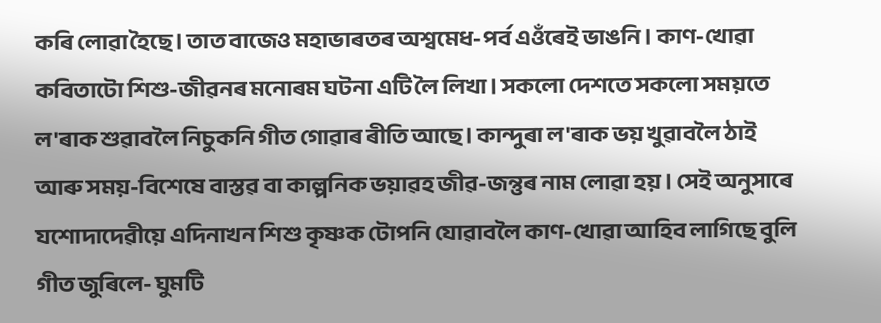কৰি লোৱা হৈছে। তাত বাজেও মহাভাৰতৰ অশ্বমেধ-পর্ব এওঁৰেই ভাঙনি। কাণ-খোৱা কবিতাটো শিশু-জীৱনৰ মনোৰম ঘটনা এটি লৈ লিখা। সকলো দেশতে সকলো সময়তে ল'ৰাক শুৱাবলৈ নিচুকনি গীত গোৱাৰ ৰীতি আছে। কান্দুৰা ল'ৰাক ভয় খুৱাবলৈ ঠাই আৰু সময়-বিশেষে বাস্তৱ বা কাল্পনিক ভয়াৱহ জীৱ-জন্তুৰ নাম লোৱা হয়। সেই অনুসাৰে যশোদাদেৱীয়ে এদিনাখন শিশু কৃষ্ণক টোপনি যোৱাবলৈ কাণ-খোৱা আহিব লাগিছে বুলি গীত জুৰিলে- ঘুমটি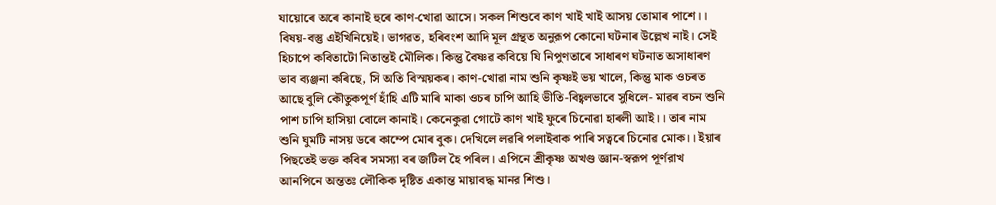যায়োৰে অৰে কানাই হুৰে কাণ-খোৱা আসে। সকল শিশুবে কাণ খাই খাই আসয় তোমাৰ পাশে।। বিষয়-বস্তু এইখিনিয়েই। ভাগৱত, হৰিবংশ আদি মূল গ্রন্থত অনুরূপ কোনো ঘটনাৰ উল্লেখ নাই। সেই হিচাপে কবিতাটো নিতান্তই মৌলিক। কিন্তু বৈষ্ণৱ কবিয়ে যি নিপুণতাৰে সাধাৰণ ঘটনাত অসাধাৰণ ভাব ব্যঞ্জনা কৰিছে, সি অতি বিস্ময়কৰ। কাণ-খোৱা নাম শুনি কৃষ্ণই ভয় খালে, কিন্তু মাক ওচৰত আছে বুলি কৌতুকপূর্ণ হাঁহি এটি মাৰি মাকা ওচৰ চাপি আহি ভীতি-বিহ্বলভাবে সুধিলে- মাৱৰ বচন শুনি পাশ চাপি হাসিয়া বোলে কানাই। কেনেকুৱা গোটে কাণ খাই ফুৰে চিনোৱা হাৰলী আই।। তাৰ নাম শুনি ঘুমটি নাসয় ডৰে কাম্পে মোৰ বুক। দেখিলে লৱৰি পলাইবাক পাৰি সত্বৰে চিনোৱ মোক।। ইয়াৰ পিছতেই ভক্ত কবিৰ সমস্যা বৰ জটিল হৈ পৰিল। এপিনে শ্রীকৃষ্ণ অখণ্ড জ্ঞান-স্বরূপ পূর্ণরাখ আনপিনে অন্ততঃ লৌকিক দৃষ্টিত একান্ত মায়াবদ্ধ মানর শিশু।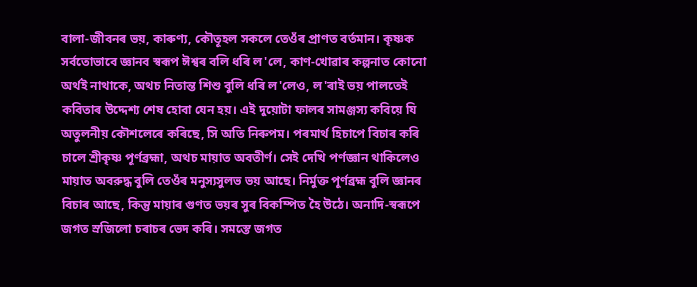বালা-জীবনৰ ভয়, কাৰুণ্য, কৌতূহল সকলে তেওঁৰ প্রাণত বর্তমান। কৃষ্ণক সর্বতোভাবে জ্ঞানব স্বৰূপ ঈশ্বৰ বলি ধৰি ল'লে, কাণ-খোৱাৰ কল্পনাত কোনো অর্থই নাথাকে, অথচ নিতান্ত শিশু বুলি ধৰি ল'লেও, ল'ৰাই ভয় পালতেই কবিতাৰ উদ্দেশ্য শেষ হোবা যেন হয়। এই দুয়োটা ফালৰ সামঞ্জস্য কবিয়ে যি অতুলনীয় কৌশলেৰে কৰিছে, সি অতি নিৰুপম। পৰমাৰ্থ হিচাপে বিচাৰ কৰি চালে শ্রীকৃষ্ণ পূর্ণব্রহ্মা, অথচ মায়াত অবতীর্ণ। সেই দেখি পর্ণজ্ঞান থাকিলেও মায়াত অবরুদ্ধ বুলি তেওঁৰ মনুস্যসুলভ ভয় আছে। নির্মুক্ত পূর্ণব্রহ্ম বুলি জ্ঞানৰ বিচাৰ আছে, কিন্তু মায়াৰ গুণত ভয়ৰ সুৰ বিকম্পিত হৈ উঠে। অনাদি-স্বৰূপে জগত স্ৰজিলো চৰাচৰ ভেদ কৰি। সমস্তে জগত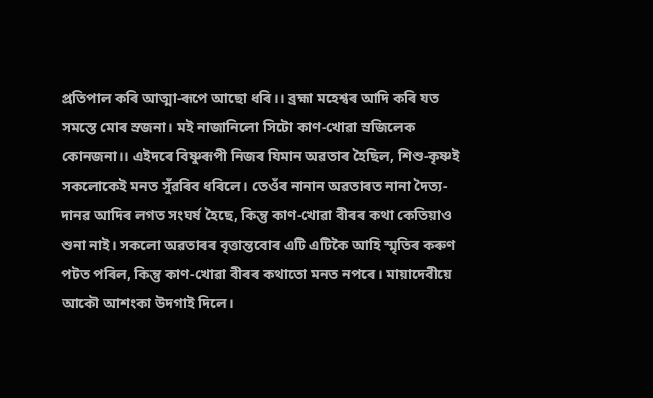প্রতিপাল কৰি আত্মা-ৰূপে আছো ধৰি।। ব্রহ্মা মহেশ্বৰ আদি কৰি যত সমস্তে মোৰ স্ৰজনা। মই নাজানিলো সিটো কাণ-খোৱা স্ৰজিলেক কোনজনা।। এইদৰে বিষ্ণুৰূপী নিজৰ যিমান অৱতাৰ হৈছিল, শিশু-কৃষ্ণই সকলোকেই মনত সুঁৱৰিব ধৰিলে। তেওঁৰ নানান অৱতাৰত নানা দৈত্য-দানৱ আদিৰ লগত সংঘর্ষ হৈছে, কিন্তু কাণ-খোৱা বীৰৰ কথা কেতিয়াও শুনা নাই। সকলো অৱতাৰৰ বৃত্তান্তবোৰ এটি এটিকৈ আহি স্মৃতিৰ কৰুণ পটত পৰিল, কিন্তু কাণ-খোৱা বীৰৰ কথাতো মনত নপৰে। মায়াদেবীয়ে আকৌ আশংকা উদগাই দিলে।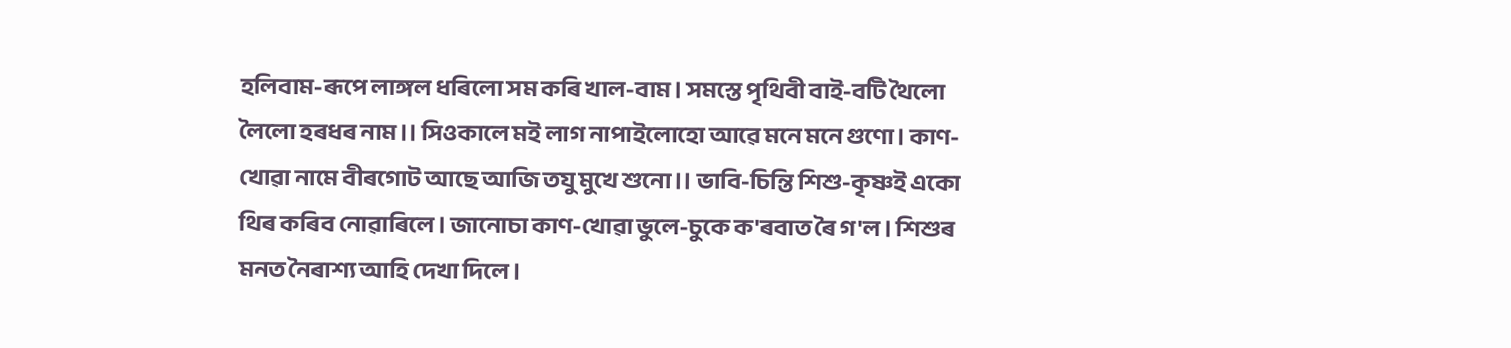হলিবাম-ৰূপে লাঙ্গল ধৰিলো সম কৰি খাল-বাম। সমস্তে পৃথিবী বাই-বটি থৈলো লৈলো হৰধৰ নাম।। সিওকালে মই লাগ নাপাইলোহো আৱে মনে মনে গুণো। কাণ-খোৱা নামে বীৰগোট আছে আজি তযু মুখে শুনো।। ভাবি-চিন্তি শিশু-কৃষ্ণই একো থিৰ কৰিব নোৱাৰিলে। জানোচা কাণ-খোৱা ভুলে-চুকে ক'ৰবাত ৰৈ গ'ল। শিশুৰ মনত নৈৰাশ্য আহি দেখা দিলে।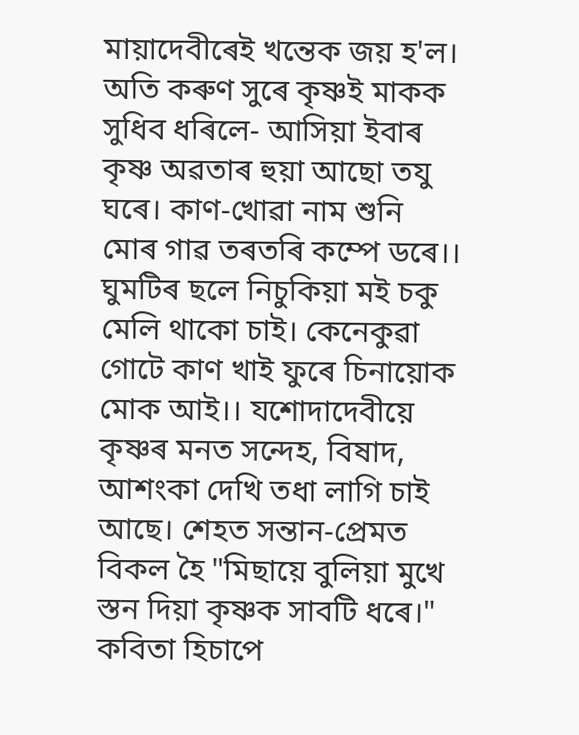মায়াদেবীৰেই খন্তেক জয় হ'ল। অতি কৰুণ সুৰে কৃষ্ণই মাকক সুধিব ধৰিলে- আসিয়া ইবাৰ কৃষ্ণ অৱতাৰ হুয়া আছো তযু ঘৰে। কাণ-খোৱা নাম শুনি মোৰ গাৱ তৰতৰি কম্পে ডৰে।। ঘুমটিৰ ছলে নিচুকিয়া মই চকু মেলি থাকো চাই। কেনেকুৱা গোটে কাণ খাই ফুৰে চিনায়োক মোক আই।। যশোদাদেবীয়ে কৃষ্ণৰ মনত সন্দেহ, বিষাদ, আশংকা দেখি তধা লাগি চাই আছে। শেহত সন্তান-প্রেমত বিকল হৈ "মিছায়ে বুলিয়া মুখে স্তন দিয়া কৃষ্ণক সাবটি ধৰে।" কবিতা হিচাপে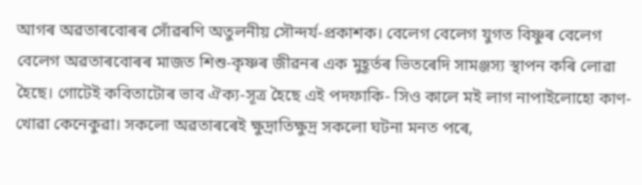আগৰ অৱতাৰবোৰৰ সোঁৱৰণি অতুলনীয় সৌন্দর্য-প্রকাশক। বেলেগ বেলেগ যুগত বিষ্ণুৰ বেলেগ বেলেগ অৱতাৰবোৰৰ মাজত শিশু-কৃষ্ণৰ জীৱনৰ এক মুহূৰ্তৰ ভিতৰেদি সামঞ্জস্য স্থাপন কৰি লোৱা হৈছে। গোটেই কবিতাটোৰ ভাব ঐক্য-সূত্র হৈছে এই পদফাকি- সিও কালে মই লাগ নাপাইলোহো কাণ-খোৱা কেনেকুৱা। সকলো অৱতাৰৰেই ক্ষুদ্রাতিক্ষুদ্র সকলো ঘটনা মনত পৰে,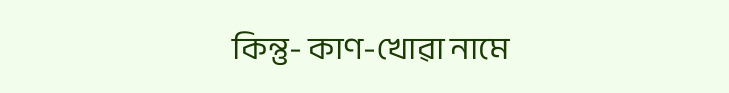কিন্তু- কাণ-খোৱা নামে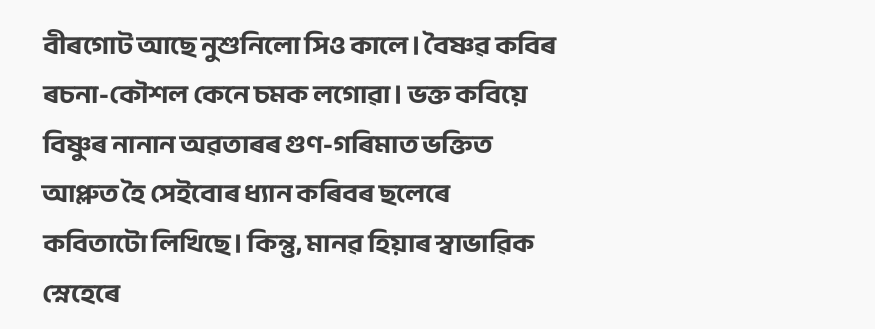বীৰগোট আছে নুশুনিলো সিও কালে। বৈষ্ণৱ কবিৰ ৰচনা-কৌশল কেনে চমক লগোৱা। ভক্ত কবিয়ে বিষ্ণুৰ নানান অৱতাৰৰ গুণ-গৰিমাত ভক্তিত আপ্লুত হৈ সেইবোৰ ধ্যান কৰিবৰ ছলেৰে কবিতাটো লিখিছে। কিন্তু, মানৱ হিয়াৰ স্বাভাৱিক স্নেহেৰে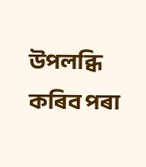উপলব্ধি কৰিব পৰা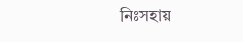নিঃসহায়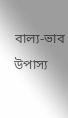বাল্য-ভাব উপাস্য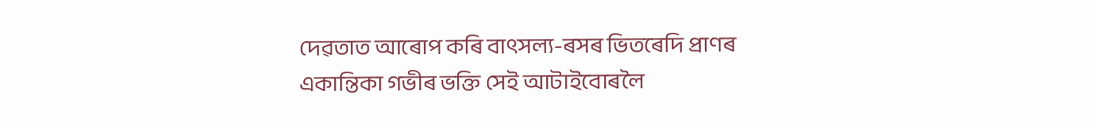দেৱতাত আৰোপ কৰি বাৎসল্য-ৰসৰ ভিতৰেদি প্ৰাণৰ একান্তিকা গভীৰ ভক্তি সেই আটাইবোৰলৈ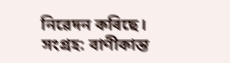নিৱেদন কৰিছে। সংগ্ৰহ: বাণীকান্ত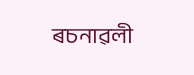ৰচনাৱলী